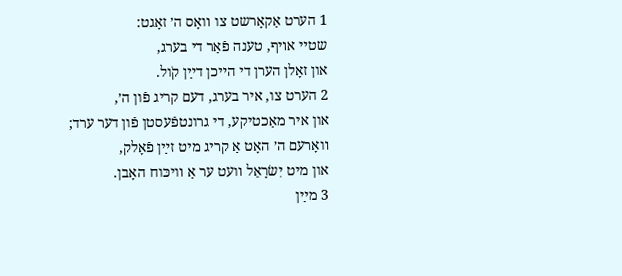1 הערט אַקאָרשט צו װאָס ה׳ זאָגט:
שטײ אױף, טענה פֿאַר די בערג,
און זאָלן הערן די הײכן דײַן קֹול.
2 הערט צו, איר בערג, דעם קריג פֿון ה׳,
און איר מאַכטיקע, די גרונטפֿעסטן פֿון דער ערד;
װאָרעם ה׳ האָט אַ קריג מיט זײַן פֿאָלק,
און מיט יִשׂרָאֵל װעט ער אַ װיכּוח האָבן.
3 מײַן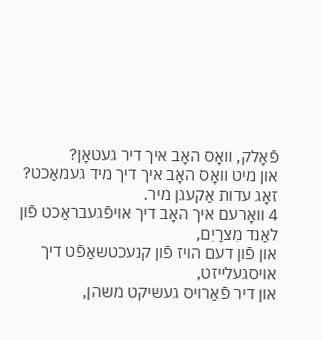פֿאָלק, װאָס האָב איך דיר געטאָן?
און מיט װאָס האָב איך דיך מיד געמאַכט?
זאָג עדות אַקעגן מיר.
4 װאָרעם איך האָב דיך אױפֿגעבראַכט פֿון לאַנד מִצרַיִם,
און פֿון דעם הױז פֿון קנעכטשאַפֿט דיך אױסגעלײזט,
און דיר פֿאַרױס געשיקט משהן,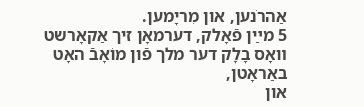אַהרֹנען, און מִריָמען.
5 מײַן פֿאָלק, דערמאָן זיך אַקאָרשט
װאָס בָלָק דער מלך פֿון מוֹאָבֿ האָט באַראָטן,
און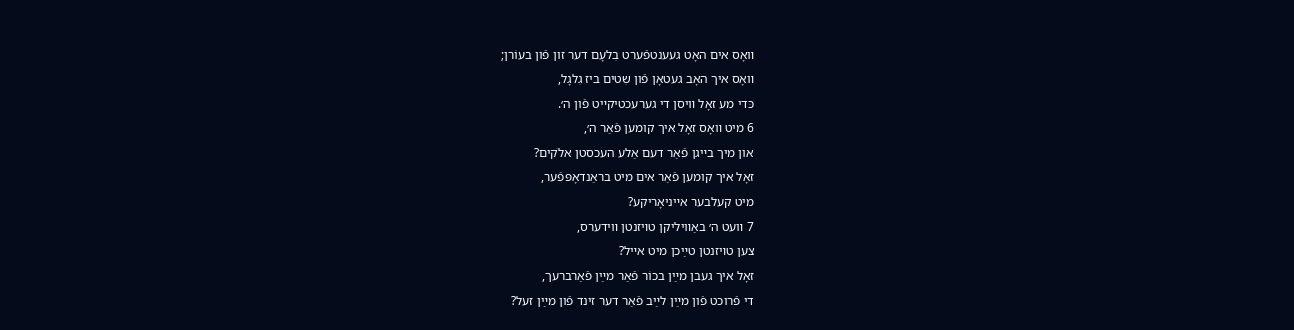װאָס אים האָט געענטפֿערט בִלעָם דער זון פֿון בעוֹרן;
װאָס איך האָב געטאָן פֿון שִטים ביז גִלגָל,
כּדי מע זאָל װיסן די גערעכטיקײט פֿון ה׳.
6 מיט װאָס זאָל איך קומען פֿאַר ה׳,
און מיך בײגן פֿאַר דעם אַלע העכסטן אלֹקים?
זאָל איך קומען פֿאַר אים מיט בראַנדאָפּפֿער,
מיט קעלבער אײניאָריקע?
7 װעט ה׳ באַװיליקן טױזנטן װידערס,
צען טױזנטן טײַכן מיט אײל?
זאָל איך געבן מײַן בכוֹר פֿאַר מײַן פֿאַרברעך,
די פֿרוכט פֿון מײַן לײַב פֿאַר דער זינד פֿון מײַן זעל?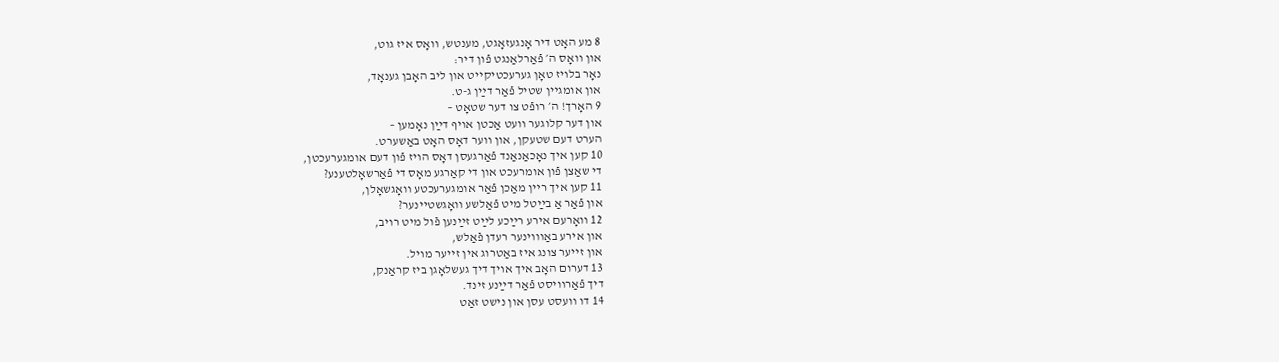8 מע האָט דיר אָנגעזאָגט, מענטש, װאָס איז גוט,
און װאָס ה׳ פֿאַרלאַנגט פֿון דיר:
נאָר בלױז טאָן גערעכטיקײט און ליב האָבן גענאָד,
און אומגײן שטיל פֿאַר דײַן ג-ט.
9 האָרך! ה׳ רופֿט צו דער שטאָט –
און דער קלוגער װעט אַכטן אױף דײַן נאָמען –
הערט דעם שטעקן, און װער דאָס האָט באַשערט.
10 קען איך נאָכאַנאַנד פֿאַרגעסן דאָס הױז פֿון דעם אומגערעכטן,
די שאַצן פֿון אומרעכט און די קאַרגע מאָס די פֿאַרשאָלטענע?
11 קען איך רײן מאַכן פֿאַר אומגערעכטע װאָגשאָלן,
און פֿאַר אַ בײַטל מיט פֿאַלשע װאָגשטײנער?
12 װאָרעם אירע רײַכע לײַט זײַנען פֿול מיט רױב,
און אירע באַװױנער רעדן פֿאַלש,
און זײער צונג איז באַטרוג אין זײער מױל.
13 דערום האָב איך אױך דיך געשלאָגן ביז קראַנק,
דיך פֿאַרװיסט פֿאַר דײַנע זינד.
14 דו װעסט עסן און נישט זאַט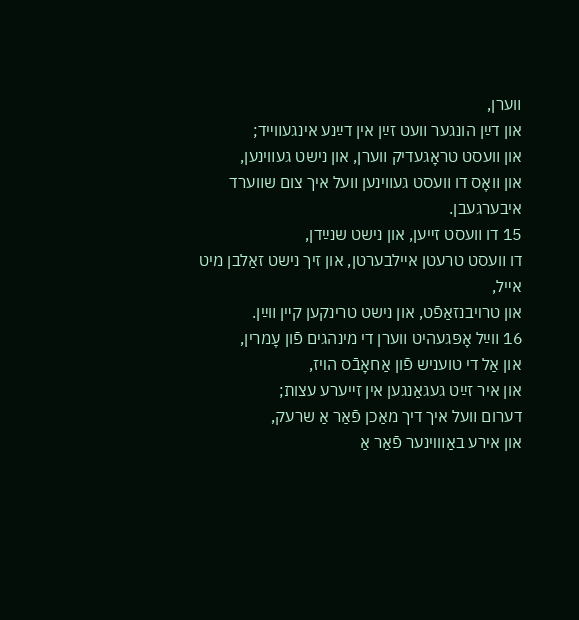װערן,
און דײַן הונגער װעט זײַן אין דײַנע אינגעװײד;
און װעסט טראָגעדיק װערן, און נישט געװינען,
און װאָס דו װעסט געװינען װעל איך צום שװערד איבערגעבן.
15 דו װעסט זײען, און נישט שנײַדן,
דו װעסט טרעטן אײלבערטן, און זיך נישט זאַלבן מיט אײל,
און טרױבנזאַפֿט, און נישט טרינקען קײן װײַן.
16 װײַל אָפּגעהיט װערן די מינהגים פֿון עָמרין,
און אַל די טועניש פֿון אַחאָבֿס הױז,
און איר זײַט געגאַנגען אין זײערע עצות;
דערום װעל איך דיך מאַכן פֿאַר אַ שרעק,
און אירע באַװױנער פֿאַר אַ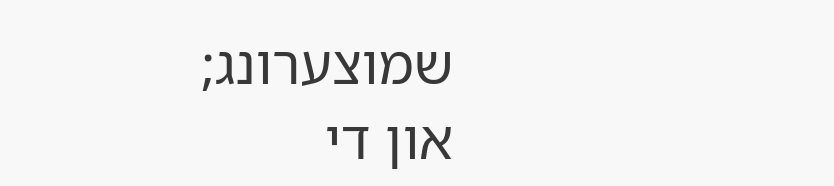שמוצערונג;
און די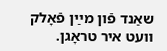שאַנד פֿון מײַן פֿאָלק װעט איר טראָגן.